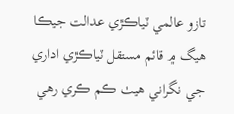تازو عالمي ٽياڪڙي عدالت جيڪا ھيگ ۾ قائم مستقل ٽياڪڙي اداري جي نگراني ھيٺ ڪم ڪري رھي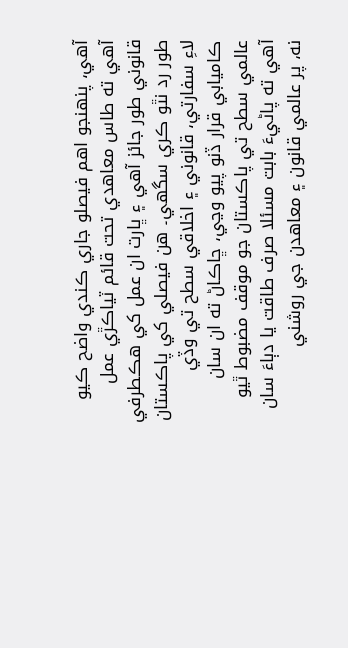آھي، پنھنجو اھم فيصلو جاري ڪندي واضح ڪيو آھي ته طاس معاھدي تحت قائم ٽياڪڙي عمل قانوني طور جائز آھي ۽ ڀارت ان عمل کي هڪطرفي طور رد نٿو ڪري سگھي۔ ھن فيصلي کي پاڪستان لاءِ سفارتي، قانوني ۽ اخلاقي سطح تي وڏي ڪاميابي قرار ڏنو پيو وڃي، ڇاڪاڻ ته ان سان عالمي سطح تي پاڪستان جو موقف مضبوط ٿيو آھي ته پاڻيءَ بابت مسئلا صرف طاقت يا دٻاءَ سان نه، پر عالمي قانون ۽ معاھدن جي روشني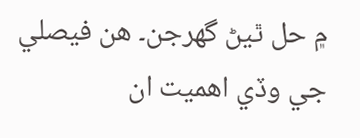۾ حل ٿيڻ گھرجن۔ ھن فيصلي جي وڏي اھميت ان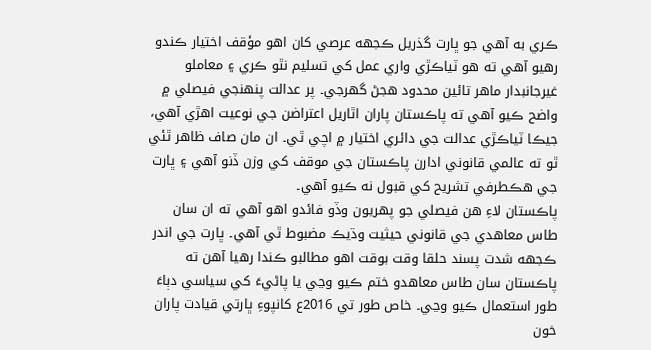ڪري به آھي جو ڀارت گذريل ڪجهه عرصي کان اھو مؤقف اختيار ڪندو رھيو آھي ته ھو ٽياڪڙي واري عمل کي تسليم نٿو ڪري ۽ معاملو غيرجانبدار ماهر تائين محدود ھجڻ گھرجي۔ پر عدالت پنھنجي فيصلي ۾ واضح ڪيو آھي ته پاڪستان پاران اٿاريل اعتراضن جي نوعيت اھڙي آھي، جيڪا ٽياڪڙي عدالت جي دائري اختيار ۾ اچي ٿي۔ ان مان صاف ظاھر ٿئي ٿو ته عالمي قانوني ادارن پاڪستان جي موقف کي وزن ڏنو آھي ۽ ڀارت جي هڪطرفي تشريح کي قبول نه ڪيو آھي۔
پاڪستان لاءِ ھن فيصلي جو پھريون وڏو فائدو اھو آھي ته ان سان طاس معاھدي جي قانوني حيثيت وڌيڪ مضبوط ٿي آھي۔ ڀارت جي اندر ڪجهه شدت پسند حلقا وقت بوقت اھو مطالبو ڪندا رھيا آھن ته پاڪستان سان طاس معاھدو ختم ڪيو وڃي يا پاڻيءَ کي سياسي دٻاءَ طور استعمال ڪيو وڃي۔ خاص طور تي 2016ع کانپوءِ ڀارتي قيادت پاران خون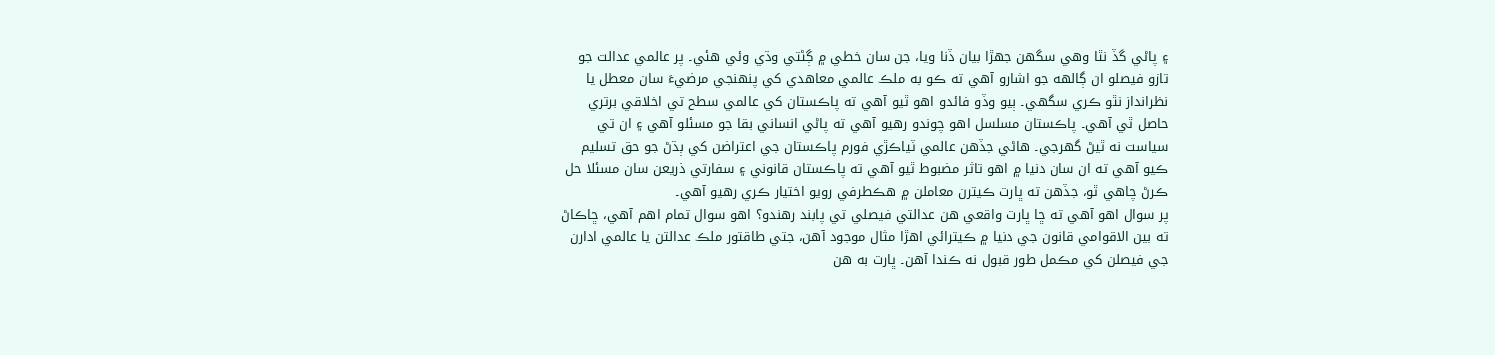۽ پاڻي گڏ نٿا وھي سگھن جھڙا بيان ڏنا ويا، جن سان خطي ۾ ڳڻتي وڌي وئي ھئي۔ پر عالمي عدالت جو تازو فيصلو ان ڳالهه جو اشارو آھي ته ڪو به ملڪ عالمي معاھدي کي پنھنجي مرضيءَ سان معطل يا نظرانداز نٿو ڪري سگھي۔ ٻيو وڏو فائدو اھو ٿيو آھي ته پاڪستان کي عالمي سطح تي اخلاقي برتري حاصل ٿي آھي۔ پاڪستان مسلسل اھو چوندو رھيو آھي ته پاڻي انساني بقا جو مسئلو آھي ۽ ان تي سياست نه ٿيڻ گھرجي۔ ھاڻي جڏھن عالمي ٽياڪڙي فورم پاڪستان جي اعتراضن کي ٻڌڻ جو حق تسليم ڪيو آھي ته ان سان دنيا ۾ اھو تاثر مضبوط ٿيو آھي ته پاڪستان قانوني ۽ سفارتي ذريعن سان مسئلا حل ڪرڻ چاھي ٿو، جڏھن ته ڀارت ڪيترن معاملن ۾ هڪطرفي رويو اختيار ڪري رھيو آھي۔
پر سوال اھو آھي ته ڇا ڀارت واقعي ھن عدالتي فيصلي تي پابند رھندو؟ اھو سوال تمام اھم آھي، ڇاڪاڻ ته بين الاقوامي قانون جي دنيا ۾ ڪيترائي اھڙا مثال موجود آھن، جتي طاقتور ملڪ عدالتن يا عالمي ادارن جي فيصلن کي مڪمل طور قبول نه ڪندا آھن۔ ڀارت به ھن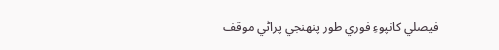فيصلي کانپوءِ فوري طور پنھنجي پراڻي موقف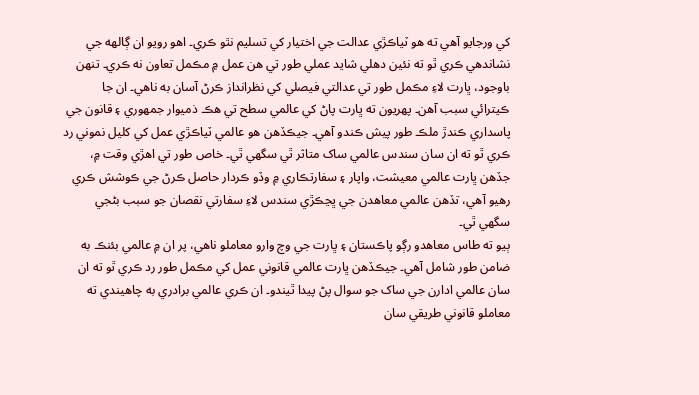کي ورجايو آھي ته ھو ٽياڪڙي عدالت جي اختيار کي تسليم نٿو ڪري۔ اھو رويو ان ڳالهه جي نشاندھي ڪري ٿو ته نئين دهلي شايد عملي طور تي ھن عمل ۾ مڪمل تعاون نه ڪري۔ تنھن باوجود، ڀارت لاءِ مڪمل طور تي عدالتي فيصلي کي نظرانداز ڪرڻ آسان به ناھي۔ ان جا ڪيترائي سبب آھن۔ پھريون ته ڀارت پاڻ کي عالمي سطح تي ھڪ ذميوار جمهوري ۽ قانون جي پاسداري ڪندڙ ملڪ طور پيش ڪندو آھي۔ جيڪڏھن ھو عالمي ٽياڪڙي عمل کي کليل نموني رد ڪري ٿو ته ان سان سندس عالمي ساک متاثر ٿي سگھي ٿي۔ خاص طور تي اھڙي وقت ۾، جڏھن ڀارت عالمي معيشت، واپار ۽ سفارتڪاري ۾ وڏو ڪردار حاصل ڪرڻ جي ڪوشش ڪري رھيو آھي، تڏھن عالمي معاھدن جي ڀڃڪڙي سندس لاءِ سفارتي نقصان جو سبب بڻجي سگھي ٿي۔
ٻيو ته طاس معاھدو رڳو پاڪستان ۽ ڀارت جي وچ وارو معاملو ناھي، پر ان ۾ عالمي بئنڪ به ضامن طور شامل آھي۔ جيڪڏھن ڀارت عالمي قانوني عمل کي مڪمل طور رد ڪري ٿو ته ان سان عالمي ادارن جي ساک جو سوال پڻ پيدا ٿيندو۔ ان ڪري عالمي برادري به چاھيندي ته معاملو قانوني طريقي سان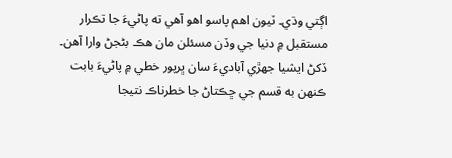اڳتي وڌي۔ ٽيون اھم پاسو اھو آھي ته پاڻيءَ جا تڪرار مستقبل ۾ دنيا جي وڏن مسئلن مان ھڪ بڻجڻ وارا آھن۔ ڏکڻ ايشيا جھڙي آباديءَ سان ڀرپور خطي ۾ پاڻيءَ بابت ڪنھن به قسم جي ڇڪتاڻ جا خطرناڪ نتيجا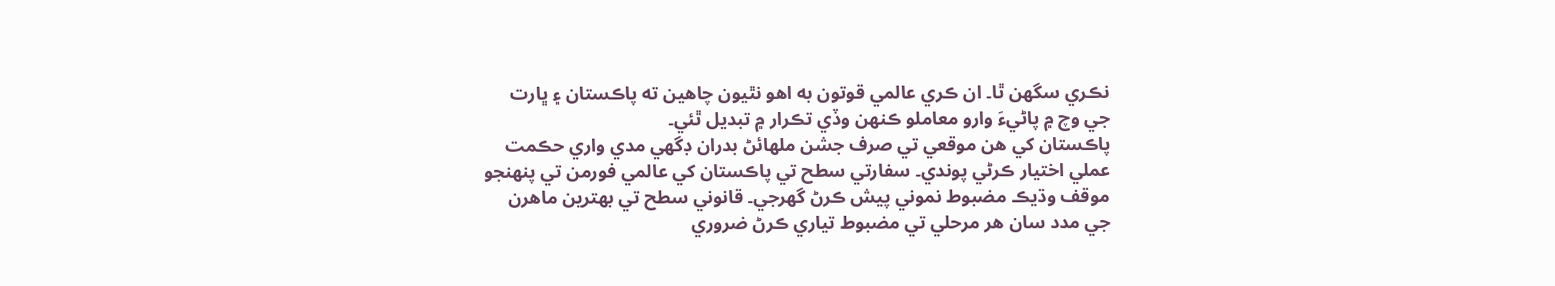نڪري سگھن ٿا۔ ان ڪري عالمي قوتون به اھو نٿيون چاھين ته پاڪستان ۽ ڀارت جي وچ ۾ پاڻيءَ وارو معاملو ڪنھن وڏي تڪرار ۾ تبديل ٿئي۔
پاڪستان کي ھن موقعي تي صرف جشن ملهائڻ بدران ڊگھي مدي واري حڪمت عملي اختيار ڪرڻي پوندي۔ سفارتي سطح تي پاڪستان کي عالمي فورمن تي پنھنجو موقف وڌيڪ مضبوط نموني پيش ڪرڻ گھرجي۔ قانوني سطح تي بھترين ماهرن جي مدد سان ھر مرحلي تي مضبوط تياري ڪرڻ ضروري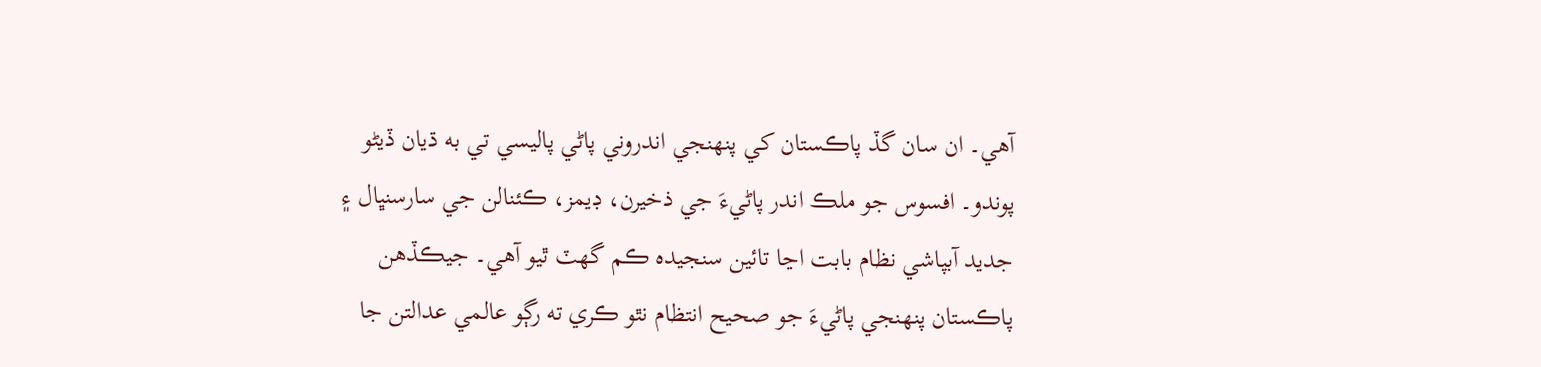آھي۔ ان سان گڏ پاڪستان کي پنھنجي اندروني پاڻي پاليسي تي به ڌيان ڏيڻو پوندو۔ افسوس جو ملڪ اندر پاڻيءَ جي ذخيرن، ڊيمز، ڪئنالن جي سارسنڀال ۽ جديد آبپاشي نظام بابت اڃا تائين سنجيده ڪم گھٽ ٿيو آھي۔ جيڪڏھن پاڪستان پنھنجي پاڻيءَ جو صحيح انتظام نٿو ڪري ته رڳو عالمي عدالتن جا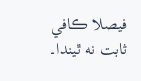فيصلا ڪافي ثابت نه ٿيندا۔